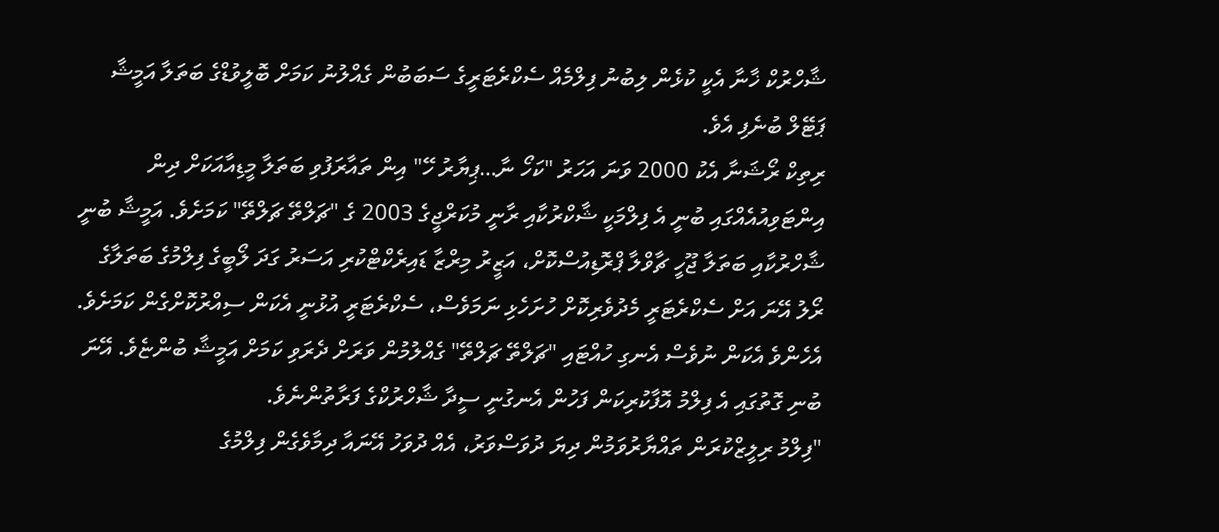ޝާހްރުކް ޚާނާ އެކީ ކުޅެން ލިބުނު ފިލްމެއް ސެކްރެޓަރީގެ ސަބަބުން ގެއްލުނު ކަމަށް ބޮލީވުޑްގެ ބަތަލާ އަމީޝާ ޕަޓޭލް ބުނެފި އެވެ.
ރިތިކް ރޯޝަނާ އެކު 2000 ވަނަ އަހަރު "ކަހޯ ނާ…ޕިޔާރު ހޭ" އިން ތައާރަފުވި ބަތަލާ މީޑިއާއަކަށް ދިން އިންޓަވިއުއެއްގައި ބުނީ އެ ފިލްމަކީ ޝާކްރުކާއި ރާނީ މުކަރްޖީގެ 2003 ގެ "ޗަލްތޭ ޗަލްތޭ" ކަމަށެވެ. އަމީޝާ ބުނީ ޝާހްރުކާއި ބަތަލާ ޖޫހީ ޗާވްލާ ޕްރޮޑިއުސްކޮށް، އަޒީރު މިރްޒާ ޑައިރެކްޓްކުރި އަސަރު ގަދަ ލޯބީގެ ފިލްމުގެ ބަތަލާގެ ރޯލު އޭނަ އަށް ސެކްރެޓަރީ މެދުވެރިކޮށް ހުށަހެޅި ނަމަވެސް، ސެކްރެޓަރީ އުޅުނީ އެކަން ސިއްރުކޮށްގެން ކަމަށެވެ.
އެހެންވެ އެކަން ނުވެސް އެނގި ހުއްޓައި "ޗަލްތޭ ޗަލްތޭ" ގެއްލުމުން ވަރަށް ދެރަވި ކަމަށް އަމީޝާ ބުންޏެވެ. އޭނަ ބުނި ގޮތުގައި އެ ފިލްމު އޮފާކުރިކަން ފަހުން އެނގުނީ ސީދާ ޝާހްރުކްގެ ފަރާތުންނެވެ.
"ފިލްމު ރިލީޒްކުރަން ތައްޔާރުވަމުން ދިޔަ ދުވަސްވަރު، އެއް ދުވަހު އޭނައާ ދިމާވެގެން ފިލްމުގެ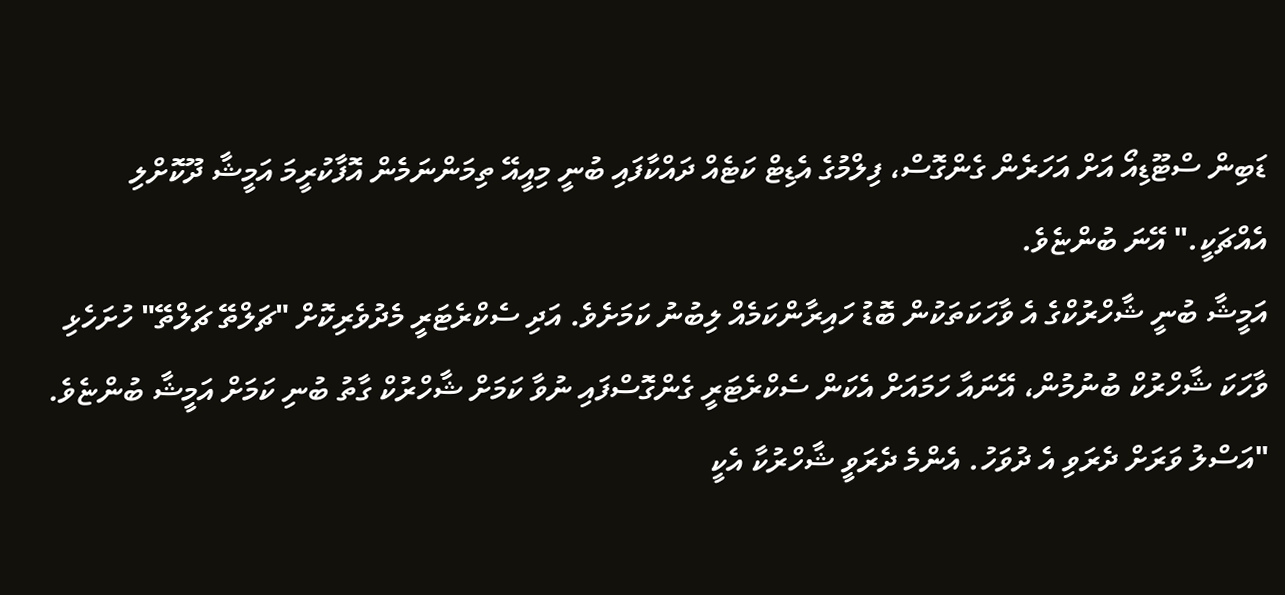ޑަބިން ސްޓޫޑިއޯ އަށް އަހަރެން ގެންގޮސް، ފިލްމުގެ އެޑިޓް ކަޓެއް ދައްކާފައި ބުނީ މިއީއޭ ތިމަންނަމެން އޮފާކުރީމަ އަމީޝާ ދޫކޮށްލި އެއްޗަކީ." އޭނަ ބުންޏެވެ.
އަމީޝާ ބުނީ ޝާހްރުކްގެ އެ ވާހަކަތަކުން ބޮޑު ހައިރާންކަމެއް ލިބުނު ކަމަށެވެ. އަދި ސެކްރެޓަރީ މެދުވެރިކޮށް "ޗަލްތޭ ޗަލްތޭ" ހުށަހެޅި ވާހަކަ ޝާހްރުކް ބުނުމުން، އޭނައާ ހަމައަށް އެކަން ސެކްރެޓަރީ ގެންގޮސްފައި ނުވާ ކަމަށް ޝާހްރުކް ގާތު ބުނި ކަމަށް އަމީޝާ ބުންޏެވެ.
"އަސްލު ވަރަށް ދެރަވި އެ ދުވަހު. އެންމެ ދެރަވީ ޝާހްރުކާ އެކީ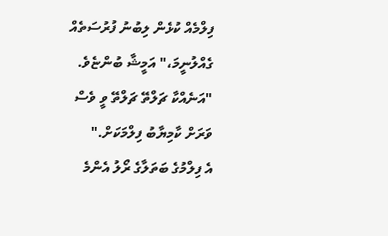ފިލްމެއް ކުޅެން ލިބުނު ފުރުސަތެއް ގެއްލުނީމަ،" އަމީޝާ ބުންޏެވެ. "އަނެއްކާ ޗަލްތޭ ޗަލްތޭ ވީ ވެސް ވަރަށް ކާމިޔާބު ފިލްމަކަށް."
އެ ފިލްމުގެ ބަތަލާގެ ރޯލު އެންމެ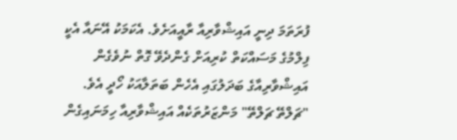ފުރަތަމަ ދިނީ އައިޝްވާރިއާ ރާއީއަށެވެ. އެކަމަކު އޭނައާ އެކީ ފިލްމުގެ މަސައްކަތް ކުރިއަށް ގެންދެވޭ ގޮތް ނުވެގެން އައިޝްވާރިއާގެ ބަދަލުގައި އެހެން ބަތަލާއަކު ހޯދީ އެވެ. "ޗަލްތޭ ޗަލްތޭ" މަންޒަރުތަކެއް އައިޝްވާރިއާ ހިމަނައިގެން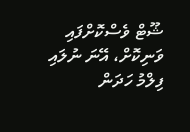ޝޫޓް ވެސްކޮށްފައި ވަނިކޮށް، އޭނަ ނުލައި ފިލްމު ހަދަން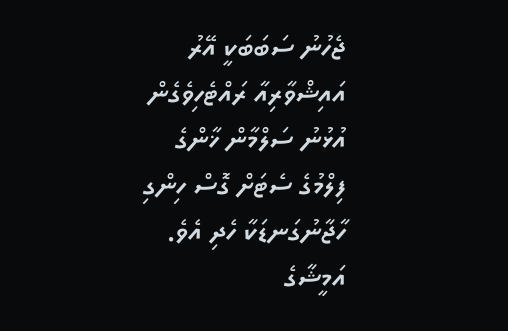ޖެހުނު ސަބަބަކީ އޭރު އައިޝްވާރިއާ ރައްޓެހިވެގެން އުޅުނު ސަލްމާން ޚާންގެ ފިލްމުގެ ސެޓަށް ގޮސް ހިންގި ހާޖާނުގަނޑަކާ ހެދި އެވެ.
އަމީޝާގެ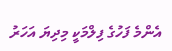އެންމެ ފަހުގެ ފިލްމަކީ މިދިޔަ އަހަރު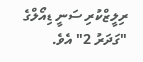ރިލީޒްކުރި ސަނީ ޑިއޯލްގެ "ގަދަރު 2" އެވެ.